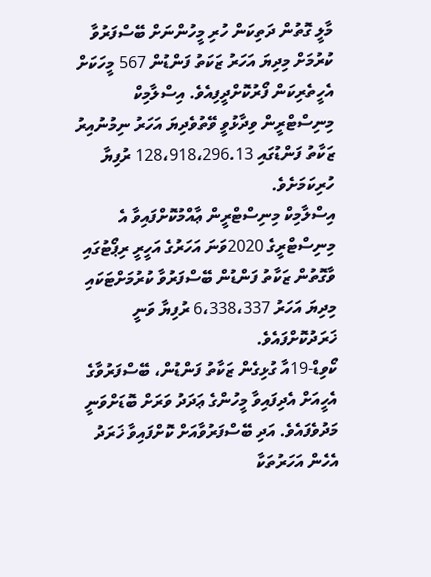މާލީ ގޮތުން ދަތިކަން ހުރި މީހުންނަށް ބޭސްފަރުވާ ކުރުމަށް މިދިޔަ އަހަރު ޒަކަތު ފަންޑުން 567 މީހަކަށް އެހީތެރިކަން ފޯރުކޮށްދީފިއެވެ. އިސްލާމިކް މިނިސްޓްރީން ވިދާޅުވީ ވޭތުވެދިޔަ އަހަރު ނިމުނުއިރު ޒަކާތު ފަންޑުގައި 128،918،296.13 ރުފިޔާ ހުރިކަމަށެވެ.
އިސްލާމިކް މިނިސްޓްރީން ޢާއްމުކޮށްފައިވާ އެ މިނިސްޓްރީގެ 2020ވަނަ އަހަރުގެ އަހީރީ ރިޕޯޓުގައި ވާގޮތުން ޒަކާތު ފަންޑުން ބޭސްފަރުވާ ކުރުމަށްޓަކައި މިދިޔަ އަހަރު 6،338،337 ރުފިޔާ ވަނީ ޚަރަދުކޮށްފައެވެ.
ކޯވިޑް-19އާ ގުޅިގެން ޒަކާތު ފަންޑުން، ބޭސްފަރުވާގެ އެހީއަށް އެދިފައިވާ މީހުންގެ ޢަދަދު ވަރަށް ބޮޑަށްވަނީ މަދުވެފައެވެ. އަދި ބޭސްފަރުވާއަށް ކޮށްފައިވާ ޚަރަދު އެހެން އަހަރުތަކާ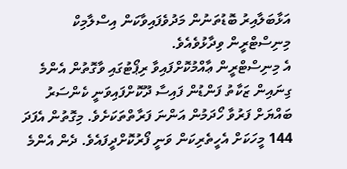އަޅާބަލާއިރު ބޮޑުތަނުން މަދުވެފައިވާކަން އިސްލާމިކް މިނިސްޓްރީން ވިދާޅުވެއެވެ.
އެ މިނިސްޓްރީން ޢާއްމުކޮށްފައިވާ ރިޕޯޓުގައި ވާގޮތުން އެންމެ ގިނައިން ޒަކާތު ފަންޑުން ފައިސާ ދޫކޮށްފައިވަނީ ކެންސަރު ބައްޔަށް ފަރުވާ ހޯދަމުން އަންނަ ފަރާތްތަކަށެވެ. މިގޮތުން އެފަދަ 144 މީހަކަށް އެހީތެރިކަން ވަނީ ފޯރުކޮށްދީފައެވެ. ދެން އެންމެ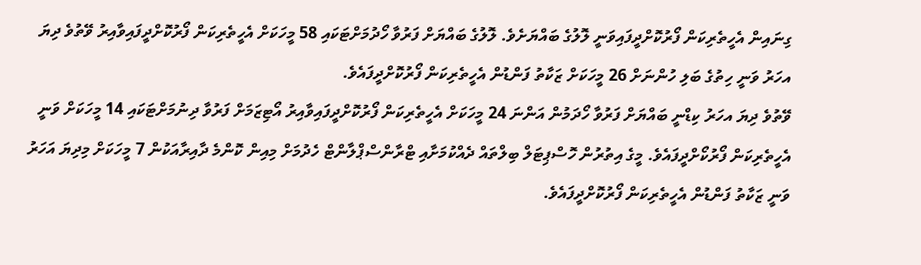ގިނައިން އެހީތެރިކަން ފޯރުކޮށްދީފައިވަނީ ލޮލުގެ ބައްޔަށެވެ. ލޮލުގެ ބައްޔަށް ފަރުވާ ހޯދުމަށްޓަކައި 58 މީހަކަށް އެހީތެރިކަން ފޯރުކޮށްދީފައިވާއިރު ވޭތުވެ ދިޔަ އހަރު ވަނީ ހިތުގެ ބަލި ހުންނަށް 26 މީހަކަށް ޒަކާތު ފަންޑުން އެހީތެރިކަން ފޯރުކޮށްދީފައެވެ.
ވޭތުވެ ދިޔަ އހަރު ކިޑްނީ ބައްޔަށް ފަރުވާ ހޯދަމުން އަންނަ 24 މީހަކަށް އެހީތެރިކަން ފޯރުކޮށްދީފައިވާއިރު އޯޓިޒަމަށް ފަރުވާ ދިނުމަށްޓަކައި 14 މީހަކަށް ވަނީ އެހީތެރިކަން ފޯރުކޯށްދީފައެވެ. މީގެ އިތުރުން ހޮސްޕިޓަލް ބިލްތައް ދެއްކުމަށާއި ޓްރާންސްޕްލާންޓް ހެދުމަށް މިއިން ކޮންމެ ދާއިރާއަކުން 7 މީހަކަށް މިދިޔަ އަހަރު ވަނީ ޒަކާތު ފަންޑުން އެހީތެރިކަން ފޯރުކޮށްދީފައެވެ.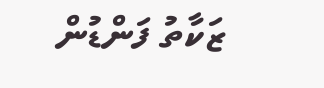ޒަކާތު ފަންޑުން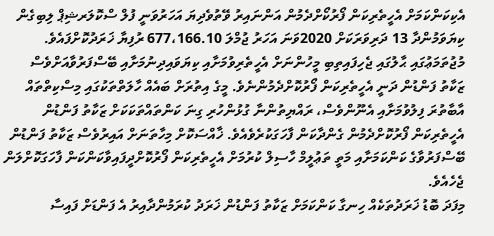އެކިކަންކަމަށް އެހީތެރިކަން ފޯރުކޯށްދެމުން އަންނައިރު ވޭތުވެދިޔަ އަހަރުވަނީ ފުލް ސްކޮލަރޝިޕް ލިބިގެން ކިޔަވަމުންދާ 13 ދަރިވަރަކަށް 2020ވަނަ އަހަރު ޖުމްލަ 677،166.10 ރުފިޔާ ޚަރަދުކޮށްފައެވެ.
މުޖުތަމަޢުގައި ޙާލުގައި ޖެހިފައިތިބި މީހުންނަށް އެހީތެރިވުމަށާއި ކިޔަވައިދިނުމަށާއި ބޭސްފަރުވާއަށްވެސް ޒަކާތު ފަންޑުން ދަނީ އެހީތެރިކަން ފޯރުކޮށްދެމުންނެވެ. މީގެ އިތުރަށް ބައެއް ހާލަތްތަކުގައި މިސްކިތްތައް އާބާތުރަ ފިލުވުމަށާއި އެނޫންވެސް، ރައްޔިތުންނާ ގުޅުންހުރި ގިނަ ކަންތައްތަކަކަށް ޒަކާތު ފަންޑުން އެހީތެރިކަން ފޯރުކޮށްދެމުން ގެންދާކަން ފާހަގަކުރެވެއެވެ. ޚާއްސަކޮށް މިހާތަނަށް އައިރުވެސް ޒަކާތު ފަންޑުން ބޭސްފަރުވާގެ ކަންކަމަށާއި މަތީ ތަޢުލީމް ހާސިލް ކުރުމަށް އެހީތެރިކަން ފޯރުކޮށްދީފައިވާކަންކަން ފާހަގަކޮށްލަން ޖެހެއެވެ.
މިފަދަ ބޮޑު ޚަރަދުތަކެއް ހިނގާ ކަންކަމަށް ޒަކާތު ފަންޑުން ޚަރަދު ކުރަމުންދާއިރު އެ ފަންޑަށް ފައިސާ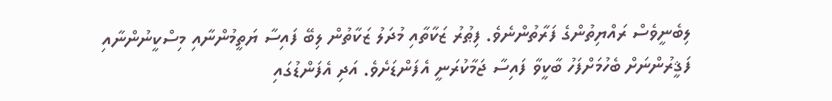ލިބެނީވެސް ރައްޔިތުންގެ ފަރާތުންނެވެ. ފިޠުރު ޒަކާތާއި މުދަލު ޒަކާތުން ލިބޭ ފައިސާ ޔަތީމުންނާއި މިސްކީނުންނާއި ފަޤީރުންނަށް ބެހުމަށްފަހު ބާކީވާ ފައިސާ ޖަމާކުރަނީ އެފަންޑަށެވެ. އަދި އެފަންޑުގައި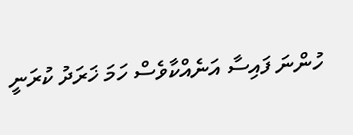ހުންނަ ފައިސާ އަނެއްކާވެސް ހަމަ ޚަރަދު ކުރަނީ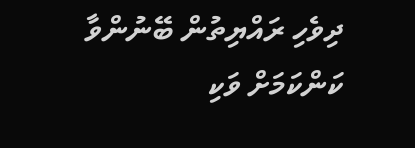ދިވެހި ރައްޔިތުން ބޭނުންވާ ކަންކަމަށް ވަކި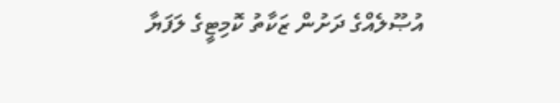އުޞޫލެއްގެ ދަށުން ޒަކާތު ކޮމިޓީގެ ލަފަޔާ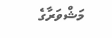މަޝްވަރާގެ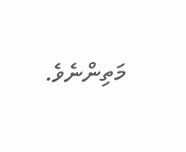މަތިންނެވެ.